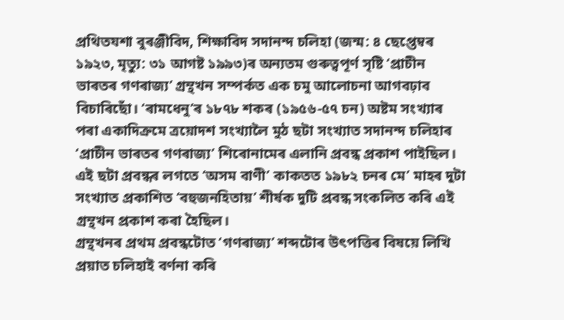প্ৰথিতযশা বুৰঞ্জীবিদ, শিক্ষাবিদ সদানন্দ চলিহা (জন্ম: ৪ ছেপ্তেম্বৰ ১৯২৩, মৃত্যু: ৩১ আগষ্ট ১৯৯৩)ৰ অন্যতম গুৰুত্বপূৰ্ণ সৃষ্টি ‘প্ৰাচীন ভাৰতৰ গণৰাজ্য’ গ্ৰন্থখন সম্পৰ্কত এক চমু আলোচনা আগবঢ়াব বিচাৰিছোঁ। ‘ৰামধেনু’ৰ ১৮৭৮ শকৰ (১৯৫৬-৫৭ চন) অষ্টম সংখ্যাৰ পৰা একাদিক্ৰমে ত্ৰয়োদশ সংখ্যালৈ মুঠ ছটা সংখ্যাত সদানন্দ চলিহাৰ ‘প্ৰাচীন ভাৰতৰ গণৰাজ্য’ শিৰোনামেৰ এলানি প্ৰবন্ধ প্ৰকাশ পাইছিল। এই ছটা প্ৰবন্ধৰ লগতে ‘অসম বাণী’ কাকতত ১৯৮২ চনৰ মে’ মাহৰ দুটা সংখ্যাত প্ৰকাশিত ‘বহুজনহিতায়’ শীৰ্ষক দুটি প্ৰবন্ধ সংকলিত কৰি এই গ্ৰন্থখন প্ৰকাশ কৰা হৈছিল।
গ্ৰন্থখনৰ প্ৰথম প্ৰবন্ধটোত ‘গণৰাজ্য’ শব্দটোৰ উৎপত্তিৰ বিষয়ে লিখি প্ৰয়াত চলিহাই বৰ্ণনা কৰি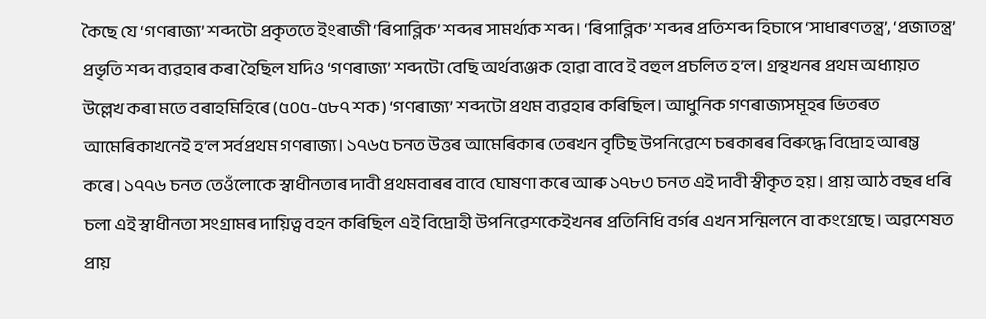কৈছে যে ‘গণৰাজ্য’ শব্দটো প্ৰকৃততে ইংৰাজী ‘ৰিপাব্লিক’ শব্দৰ সামৰ্থ্যক শব্দ। ‘ৰিপাব্লিক’ শব্দৰ প্ৰতিশব্দ হিচাপে ‘সাধাৰণতন্ত্ৰ’, ‘প্ৰজাতন্ত্ৰ’ প্ৰভৃতি শব্দ ব্যৱহাৰ কৰা হৈছিল যদিও ‘গণৰাজ্য’ শব্দটো বেছি অৰ্থব্যঞ্জক হোৱা বাবে ই বহুল প্ৰচলিত হ’ল। গ্ৰন্থখনৰ প্ৰথম অধ্যায়ত উল্লেখ কৰা মতে বৰাহমিহিৰে (৫০৫-৫৮৭ শক) ‘গণৰাজ্য’ শব্দটো প্ৰথম ব্যৱহাৰ কৰিছিল। আধুনিক গণৰাজ্যসমূহৰ ভিতৰত আমেৰিকাখনেই হ’ল সৰ্বপ্ৰথম গণৰাজ্য। ১৭৬৫ চনত উত্তৰ আমেৰিকাৰ তেৰখন বৃটিছ উপনিৱেশে চৰকাৰৰ বিৰুদ্ধে বিদ্ৰোহ আৰম্ভ কৰে। ১৭৭৬ চনত তেওঁলোকে স্বাধীনতাৰ দাবী প্ৰথমবাৰৰ বাবে ঘোষণা কৰে আৰু ১৭৮৩ চনত এই দাবী স্বীকৃত হয়। প্ৰায় আঠ বছৰ ধৰি চলা এই স্বাধীনতা সংগ্ৰামৰ দায়িত্ব বহন কৰিছিল এই বিদ্ৰোহী উপনিৱেশকেইখনৰ প্ৰতিনিধি বৰ্গৰ এখন সন্মিলনে বা কংগ্ৰেছে। অৱশেষত প্ৰায়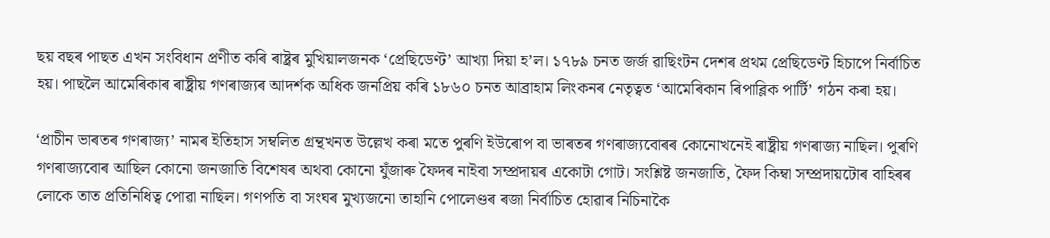ছয় বছৰ পাছত এখন সংবিধান প্ৰণীত কৰি ৰাষ্ট্ৰৰ মুখিয়ালজনক ‘প্ৰেছিডেণ্ট’ আখ্যা দিয়া হ’ল। ১৭৮৯ চনত জৰ্জ ৱাছিংটন দেশৰ প্ৰথম প্ৰেছিডেণ্ট হিচাপে নিৰ্বাচিত হয়। পাছলৈ আমেৰিকাৰ ৰাষ্ট্ৰীয় গণৰাজ্যৰ আদৰ্শক অধিক জনপ্ৰিয় কৰি ১৮৬০ চনত আব্ৰাহাম লিংকনৰ নেতৃত্বত ‘আমেৰিকান ৰিপাব্লিক পাৰ্টি’ গঠন কৰা হয়।

‘প্ৰাচীন ভাৰতৰ গণৰাজ্য’ নামৰ ইতিহাস সম্বলিত গ্ৰন্থখনত উল্লেখ কৰা মতে পুৰণি ইউৰোপ বা ভাৰতৰ গণৰাজ্যবোৰৰ কোনোখনেই ৰাষ্ট্ৰীয় গণৰাজ্য নাছিল। পুৰণি গণৰাজ্যবোৰ আছিল কোনো জনজাতি বিশেষৰ অথবা কোনো যুঁজাৰু ফৈদৰ নাইবা সম্প্ৰদায়ৰ একোটা গোট। সংশ্লিষ্ট জনজাতি, ফৈদ কিম্বা সম্প্ৰদায়টোৰ বাহিৰৰ লোকে তাত প্ৰতিনিধিত্ব পোৱা নাছিল। গণপতি বা সংঘৰ মুখ্যজনো তাহানি পোলেণ্ডৰ ৰজা নিৰ্বাচিত হোৱাৰ নিচিনাকৈ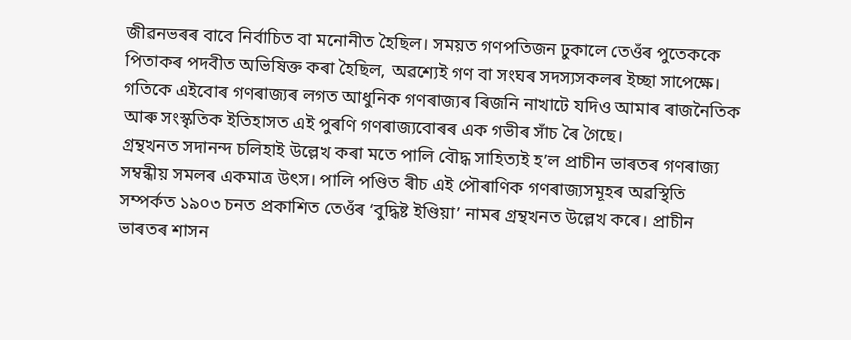জীৱনভৰৰ বাবে নিৰ্বাচিত বা মনোনীত হৈছিল। সময়ত গণপতিজন ঢুকালে তেওঁৰ পুতেককে পিতাকৰ পদবীত অভিষিক্ত কৰা হৈছিল, অৱশ্যেই গণ বা সংঘৰ সদস্যসকলৰ ইচ্ছা সাপেক্ষে। গতিকে এইবোৰ গণৰাজ্যৰ লগত আধুনিক গণৰাজ্যৰ ৰিজনি নাখাটে যদিও আমাৰ ৰাজনৈতিক আৰু সংস্কৃতিক ইতিহাসত এই পুৰণি গণৰাজ্যবোৰৰ এক গভীৰ সাঁচ ৰৈ গৈছে।
গ্ৰন্থখনত সদানন্দ চলিহাই উল্লেখ কৰা মতে পালি বৌদ্ধ সাহিত্যই হ’ল প্ৰাচীন ভাৰতৰ গণৰাজ্য সম্বন্ধীয় সমলৰ একমাত্ৰ উৎস। পালি পণ্ডিত ৰীচ এই পৌৰাণিক গণৰাজ্যসমূহৰ অৱস্থিতি সম্পৰ্কত ১৯০৩ চনত প্ৰকাশিত তেওঁৰ ‘বুদ্ধিষ্ট ইণ্ডিয়া’ নামৰ গ্ৰন্থখনত উল্লেখ কৰে। প্ৰাচীন ভাৰতৰ শাসন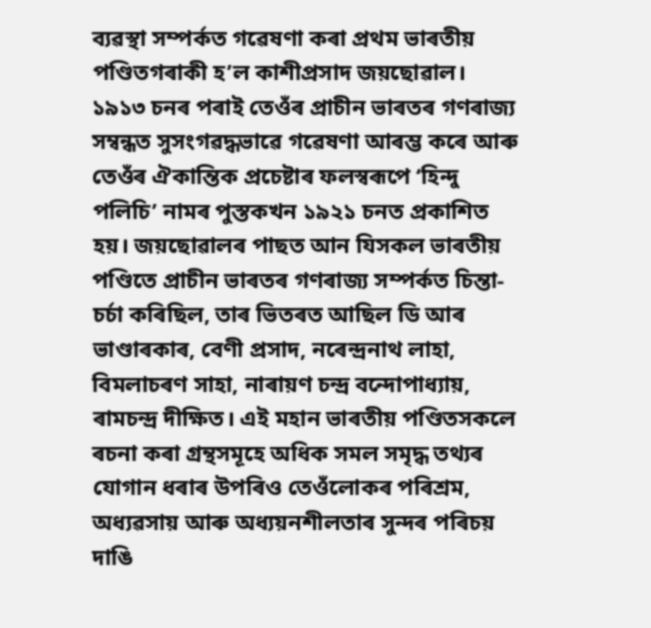ব্যৱস্থা সম্পৰ্কত গৱেষণা কৰা প্ৰথম ভাৰতীয় পণ্ডিতগৰাকী হ’ল কাশীপ্ৰসাদ জয়ছোৱাল। ১৯১৩ চনৰ পৰাই তেওঁৰ প্ৰাচীন ভাৰতৰ গণৰাজ্য সম্বন্ধত সুসংগৱদ্ধভাৱে গৱেষণা আৰম্ভ কৰে আৰু তেওঁৰ ঐকান্তিক প্ৰচেষ্টাৰ ফলস্বৰূপে ‘হিন্দু পলিচি’ নামৰ পুস্তকখন ১৯২১ চনত প্ৰকাশিত হয়। জয়ছোৱালৰ পাছত আন যিসকল ভাৰতীয় পণ্ডিতে প্ৰাচীন ভাৰতৰ গণৰাজ্য সম্পৰ্কত চিন্তা-চৰ্চা কৰিছিল, তাৰ ভিতৰত আছিল ডি আৰ ভাণ্ডাৰকাৰ, বেণী প্ৰসাদ, নৰেন্দ্ৰনাথ লাহা, বিমলাচৰণ সাহা, নাৰায়ণ চন্দ্ৰ বন্দোপাধ্যায়, ৰামচন্দ্ৰ দীক্ষিত। এই মহান ভাৰতীয় পণ্ডিতসকলে ৰচনা কৰা গ্ৰন্থসমূহে অধিক সমল সমৃদ্ধ তথ্যৰ যোগান ধৰাৰ উপৰিও তেওঁলোকৰ পৰিশ্ৰম, অধ্যৱসায় আৰু অধ্যয়নশীলতাৰ সুন্দৰ পৰিচয় দাঙি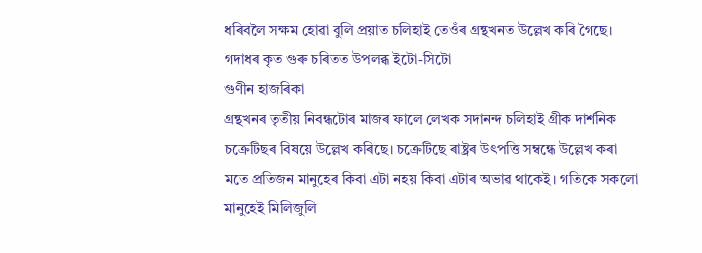ধৰিবলৈ সক্ষম হোৱা বুলি প্ৰয়াত চলিহাই তেওঁৰ গ্ৰন্থখনত উল্লেখ কৰি গৈছে।
গদাধৰ কৃত গুৰু চৰিতত উপলব্ধ ইটো-সিটো
গুণীন হাজৰিকা
গ্ৰন্থখনৰ তৃতীয় নিবন্ধটোৰ মাজৰ ফালে লেখক সদানন্দ চলিহাই গ্ৰীক দাৰ্শনিক চক্ৰেটিছৰ বিষয়ে উল্লেখ কৰিছে। চক্ৰেটিছে ৰাষ্ট্ৰৰ উৎপত্তি সম্বন্ধে উল্লেখ কৰা মতে প্ৰতিজন মানুহেৰ কিবা এটা নহয় কিবা এটাৰ অভাৱ থাকেই। গতিকে সকলো মানুহেই মিলিজুলি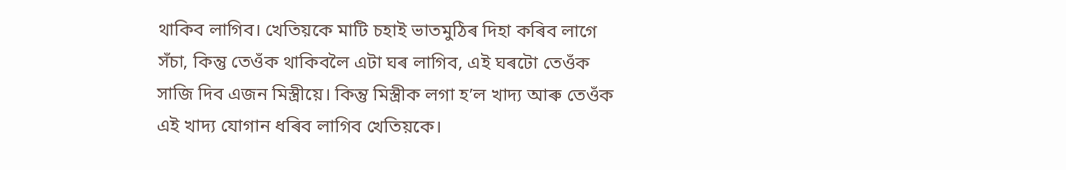থাকিব লাগিব। খেতিয়কে মাটি চহাই ভাতমুঠিৰ দিহা কৰিব লাগে সঁচা, কিন্তু তেওঁক থাকিবলৈ এটা ঘৰ লাগিব, এই ঘৰটো তেওঁক সাজি দিব এজন মিস্ত্ৰীয়ে। কিন্তু মিস্ত্ৰীক লগা হ’ল খাদ্য আৰু তেওঁক এই খাদ্য যোগান ধৰিব লাগিব খেতিয়কে।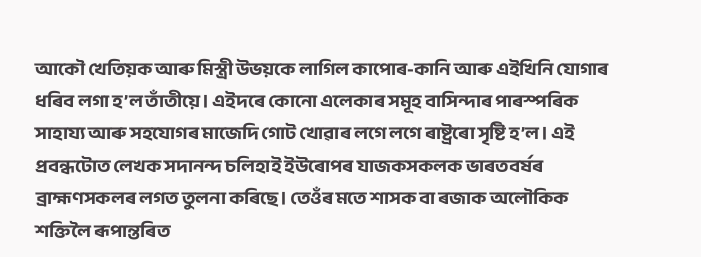আকৌ খেতিয়ক আৰু মিস্ত্ৰী উভয়কে লাগিল কাপোৰ-কানি আৰু এইখিনি যোগাৰ ধৰিব লগা হ’ল তাঁতীয়ে। এইদৰে কোনো এলেকাৰ সমূহ বাসিন্দাৰ পাৰস্পৰিক সাহায্য আৰু সহযোগৰ মাজেদি গোট খোৱাৰ লগে লগে ৰাষ্ট্ৰৰো সৃষ্টি হ’ল। এই প্ৰবন্ধটোত লেখক সদানন্দ চলিহাই ইউৰোপৰ যাজকসকলক ভাৰতবৰ্ষৰ ব্ৰাহ্মণসকলৰ লগত তুলনা কৰিছে। তেওঁৰ মতে শাসক বা ৰজাক অলৌকিক শক্তিলৈ ৰূপান্তৰিত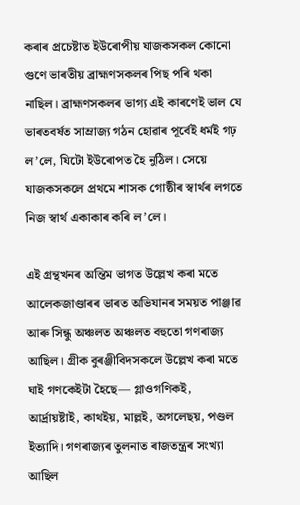কৰাৰ প্ৰচেষ্টাত ইউৰোপীয় যাজকসকল কোনো গুণে ভাৰতীয় ব্ৰাহ্মণসকলৰ পিছ পৰি থকা নাছিল। ব্ৰাহ্মণসকলৰ ভাগ্য এই কাৰণেই ভাল যে ভাৰতবৰ্ষত সাম্ৰাজ্য গঠন হোৱাৰ পূৰ্বেই ধৰ্মই গঢ় ল’লে, যিটো ইউৰোপত হৈ নুঠিল। সেয়ে যাজকসকলে প্ৰথমে শাসক গোষ্ঠীৰ স্বাৰ্থৰ লগতে নিজ স্বাৰ্থ একাকাৰ কৰি ল’লে।

এই গ্ৰন্থখনৰ অন্তিম ভাগত উল্লেখ কৰা মতে আলেকজাণ্ডাৰৰ ভাৰত অভিযানৰ সময়ত পাঞ্জাৱ আৰু সিন্ধু অঞ্চলত অঞ্চলত বহুতো গণৰাজ্য আছিল। গ্ৰীক বুৰঞ্জীবিদসকলে উল্লেখ কৰা মতে ঘাই গণকেইটা হৈছে— গ্লাওগণিকই, আৰ্দ্ৰায়ষ্টাই, কাথইয়, মাল্লই, অগলেছয়, পণ্ডল ইত্যাদি। গণৰাজ্যৰ তুলনাত ৰাজতন্ত্ৰৰ সংখ্যা আছিল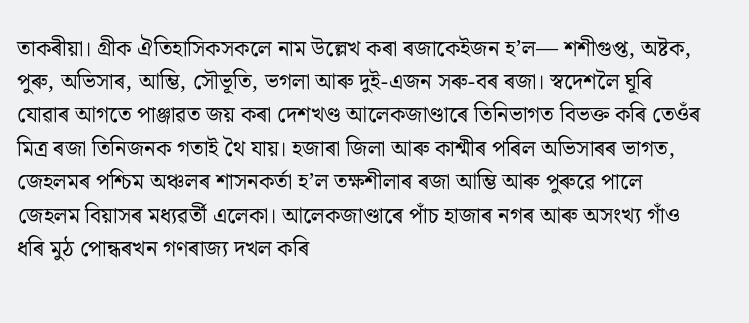তাকৰীয়া। গ্ৰীক ঐতিহাসিকসকলে নাম উল্লেখ কৰা ৰজাকেইজন হ’ল— শশীগুপ্ত, অষ্টক, পুৰু, অভিসাৰ, আম্ভি, সৌভূতি, ভগলা আৰু দুই-এজন সৰু-বৰ ৰজা। স্বদেশলৈ ঘূৰি যোৱাৰ আগতে পাঞ্জাৱত জয় কৰা দেশখণ্ড আলেকজাণ্ডাৰে তিনিভাগত বিভক্ত কৰি তেওঁৰ মিত্ৰ ৰজা তিনিজনক গতাই থৈ যায়। হজাৰা জিলা আৰু কাশ্মীৰ পৰিল অভিসাৰৰ ভাগত, জেহলমৰ পশ্চিম অঞ্চলৰ শাসনকৰ্তা হ’ল তক্ষশীলাৰ ৰজা আম্ভি আৰু পুৰুৱে পালে জেহলম বিয়াসৰ মধ্যৱৰ্তী এলেকা। আলেকজাণ্ডাৰে পাঁচ হাজাৰ নগৰ আৰু অসংখ্য গাঁও ধৰি মুঠ পোন্ধৰখন গণৰাজ্য দখল কৰি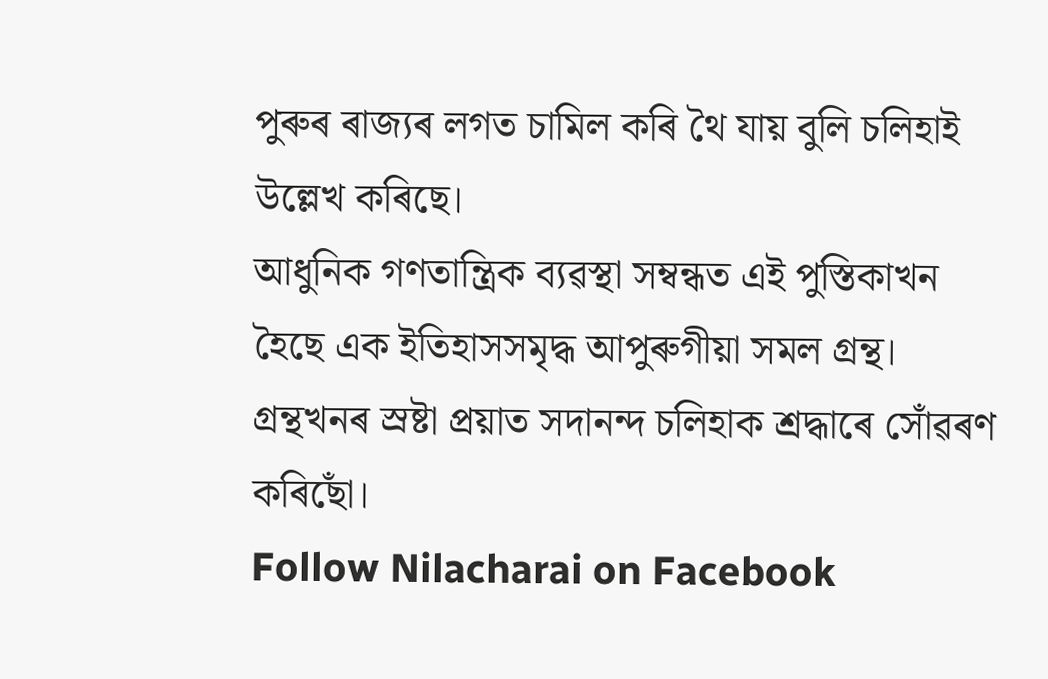পুৰুৰ ৰাজ্যৰ লগত চামিল কৰি থৈ যায় বুলি চলিহাই উল্লেখ কৰিছে।
আধুনিক গণতান্ত্ৰিক ব্যৱস্থা সম্বন্ধত এই পুস্তিকাখন হৈছে এক ইতিহাসসমৃদ্ধ আপুৰুগীয়া সমল গ্ৰন্থ। গ্ৰন্থখনৰ স্ৰষ্টা প্ৰয়াত সদানন্দ চলিহাক শ্ৰদ্ধাৰে সোঁৱৰণ কৰিছোঁ।
Follow Nilacharai on Facebook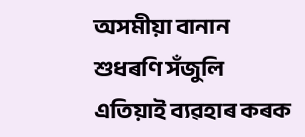অসমীয়া বানান শুধৰণি সঁজুলি
এতিয়াই ব্যৱহাৰ কৰক